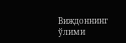Виждоннинг ўлими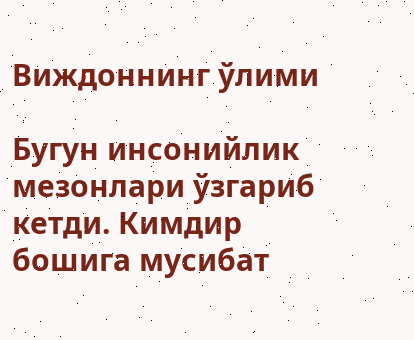Виждоннинг ўлими

Бугун инсонийлик мезонлари ўзгариб кетди. Кимдир бошига мусибат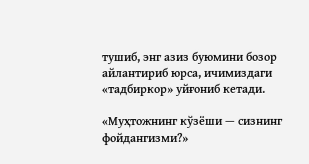тушиб, энг азиз буюмини бозор айлантириб юрса, ичимиздаги «тадбиркор» уйғониб кетади.

«Муҳтожнинг кўзёши — сизнинг фойдангизми?»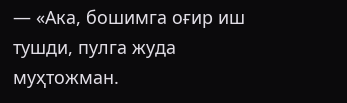— «Ака, бошимга оғир иш тушди, пулга жуда муҳтожман.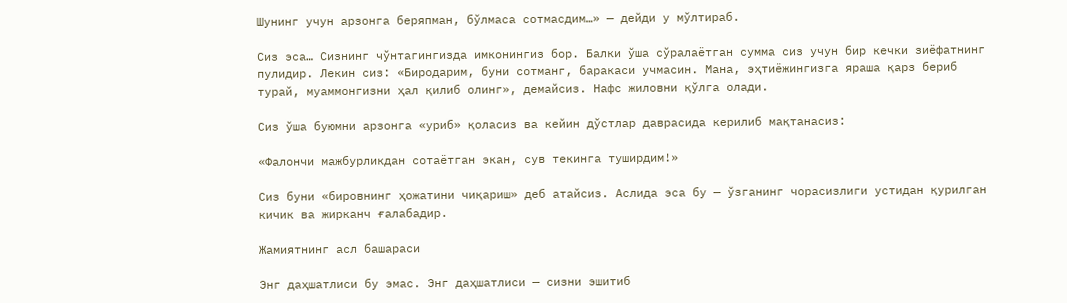Шунинг учун арзонга беряпман, бўлмаса сотмасдим…» — дейди у мўлтираб.

Сиз эса… Сизнинг чўнтагингизда имконингиз бор. Балки ўша сўралаётган сумма сиз учун бир кечки зиёфатнинг пулидир. Лекин сиз: «Биродарим, буни сотманг, баракаси учмасин. Мана, эҳтиёжингизга яраша қарз бериб турай, муаммонгизни ҳал қилиб олинг», демайсиз. Нафс жиловни қўлга олади.

Сиз ўша буюмни арзонга «уриб» қоласиз ва кейин дўстлар даврасида керилиб мақтанасиз:

«Фалончи мажбурликдан сотаётган экан, сув текинга туширдим!»

Сиз буни «бировнинг ҳожатини чиқариш» деб атайсиз. Аслида эса бу — ўзганинг чорасизлиги устидан қурилган кичик ва жирканч ғалабадир.

Жамиятнинг асл башараси

Энг даҳшатлиси бу эмас. Энг даҳшатлиси — сизни эшитиб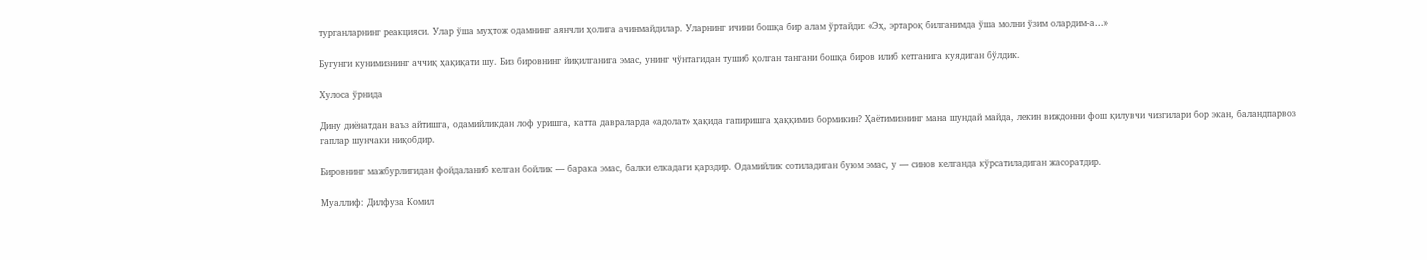турганларнинг реакцияси. Улар ўша муҳтож одамнинг аянчли ҳолига ачинмайдилар. Уларнинг ичини бошқа бир алам ўртайди: «Эҳ, эртароқ билганимда ўша молни ўзим олардим-а…»

Бугунги кунимизнинг аччиқ ҳақиқати шу. Биз бировнинг йиқилганига эмас, унинг чўнтагидан тушиб қолган тангани бошқа биров илиб кетганига куядиган бўлдик.

Хулоса ўрнида

Дину диёнатдан ваъз айтишга, одамийликдан лоф уришга, катта давраларда «адолат» ҳақида гапиришга ҳаққимиз бормикин? Ҳаётимизнинг мана шундай майда, лекин виждонни фош қилувчи чизгилари бор экан, баландпарвоз гаплар шунчаки ниқобдир.

Бировнинг мажбурлигидан фойдаланиб келган бойлик — барака эмас, балки елкадаги қарздир. Одамийлик сотиладиган буюм эмас, у — синов келганда кўрсатиладиган жасоратдир.

Муаллиф: Дилфуза Комил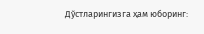Дўстларингизга ҳам юборинг: